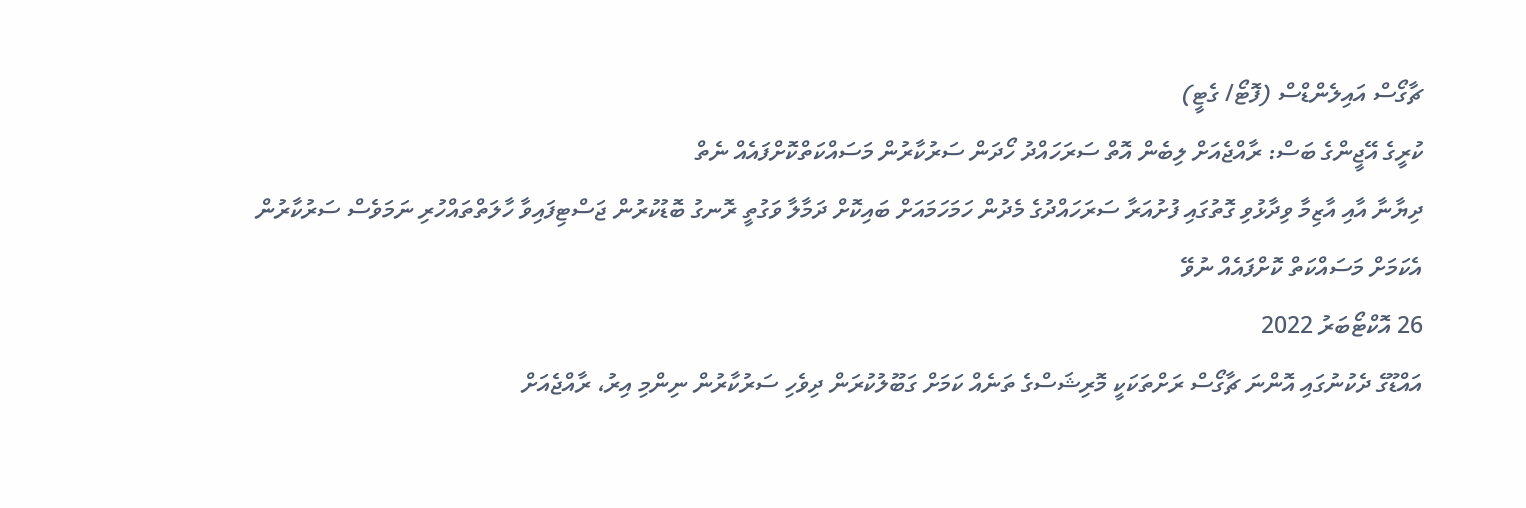ޗާގޯސް އައިލެންޑްސް (ފޮޓޯ/ ގެޓީ)
ކުރީގެ އޭޖީންގެ ބަސް: ރާއްޖެއަށް ލިބެން އޮތް ސަރަހައްދު ހޯދަން ސަރުކާރުން މަސައްކަތްކޮށްފައެއް ނެތް
ދިޔާނާ އާއި އާޒިމާ ވިދާޅުވި ގޮތުގައި ފުށުއަރާ ސަރަހައްދުގެ މެދުން ހަމަހަމައަށް ބައިކޮށް ދަމާލާ ވަގުތީ ރޮނގު ބޮޑުކުރުން ޖަސްޓިފައިވާ ހާލަތްތައްހުރި ނަމަވެސް ސަރުކާރުން އެކަމަށް މަސައްކަތް ކޮށްފައެއް ނުވޭ
26 އޮކްޓޯބަރު 2022
އައްޑޫގެ ދެކުނުގައި އޮންނަ ޗާގޯސް ރަށްތަކަކީ މޮރިޝަސްގެ ތަނެއް ކަމަށް ގަބޫލުކުރަން ދިވެހި ސަރުކާރުން ނިންމި އިރު، ރާއްޖެއަށް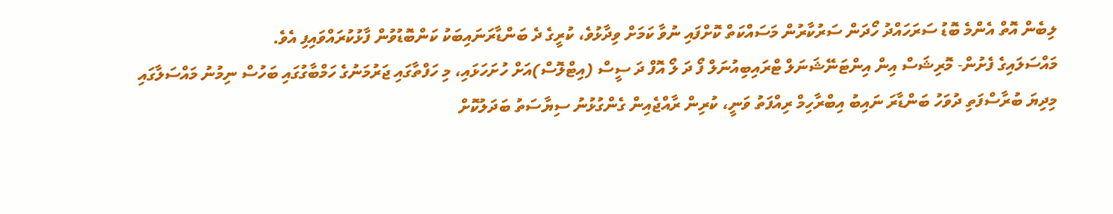ލިބެން އޮތް އެންމެ ބޮޑު ސަރަހައްދު ހޯދަން ސަރުކާރުން މަސައްކަތް ކޮށްފައި ނުވާ ކަމަށް ވިދާޅުވެ، ކުރީގެ ދެ ބަންޑާރަނައިބަކު ކަންބޮޑުވުން ފާޅުކުރައްވައިފި އެވެ.
މައްސަލައިގެ ފެށުން- މޮރިޝަސް އިން އިންޓަނޭޝަނަލް ޓްރައިބިއުނަލް ފޯ ދަ ލޯ އޮފް ދަ ސީސް (އިޓްލޮސް)އަށް ހުށަހަޅައި، މި ހަފްތާގައި ޖަރުމަނުގެ ހަމްބާގުގައި ބަހުސް ނިމުނު މައްސަލާގައި މިދިޔަ ބުރާސްފަތި ދުވަހު ބަންޑާރަ ނައިބު އިބްރާހިމް ރިއްފަތު ވަނީ، ކުރިން ރާއްޖެއިން ގެންގުޅުނު ސިޔާސަތު ބަދަލުކޮށް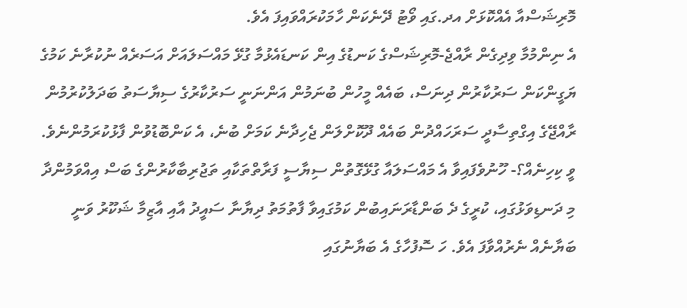މޮރިޝަސްއާ އެއްކޮޅަށް އދ.ގައި ވޯޓު ދޭނެކަން ހާމަކުރައްވައިފަ އެވެ.
އެ ނިންމުމާ ވިދިގެން ރާއްޖެ-މޮރިޝަސްގެ ކަނޑުގެ އިން ކަނޑައެޅުމާ ގުޅޭ މައްސަލައަށް އަސަރެއް ނުކުރާނެ ކަމުގެ ޔަގީންކަން ސަރުކާރުން ދިނަސް، ބައެއް މީހުން ބުނަމުން އަންނަނީ ސަރުކާރުގެ ސިޔާސަތު ބަދަލުކުރުމުން ރާއްޖޭގެ އިގްތިސާދީ ސަރަހައްދުން ބައެއް ދޫކޮށްލަން ޖެހިދާނެ ކަމަށް ބުނެ، އެ ކަންބޮޑުވުން ފާޅުކުރަމުންނެވެ.
ވީ ކިހިނެއް؟- ހޫނުވެފައިވާ އެ މައްސަލައާ ގުޅޭގޮތުން ސިޔާސީ ފަރާތްތަކާއި ތަޖުރިބާކާރުންގެ ބަސް އިއްވަމުންދާ މި ދަނޑިވަޅުގައި، ކުރީގެ ދެ ބަންޑާރަނައިބުން ކަމުގައިވާ ފާތުމަތު ދިޔާނާ ސައީދު އާއި އާޒިމާ ޝަކޫރު ވަނީ ބަޔާނެއް ނެރުއްވާފަ އެވެ. ހަ ސޮފުހާގެ އެ ބަޔާނުގައި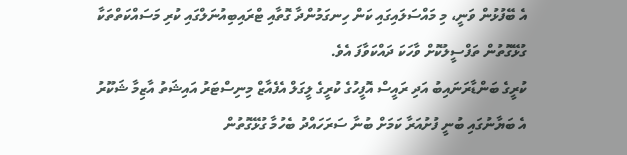އެ ބޭފުޅުން ވަނީ، މި މައްސަލައިގައި ކަން ހިނގަމުންދާ ގޮތާއި ޓްރައިބިއުނަލްގައި ކުރި މަސައްކަތްތަކާ ގުޅޭގޮތުން ތަފްސީލުކޮށް ވާހަކަ ދައްކަވާފަ އެވެ.
ކުރީގެ ބަންޑާރަނައިބު އަދި ރައީސް އޮފީހުގެ ކުރީގެ ލީގަލް އެފެއާޒް މިނިސްޓަރު އައިޝަތު އާޒިމާ ޝަކޫރު
އެ ބަޔާނުގައި ބުނީ ފުށުއަރާ ކަމަށް ބުނާ ސަރަހައްދު ބެހުމާ ގުޅޭގޮތުން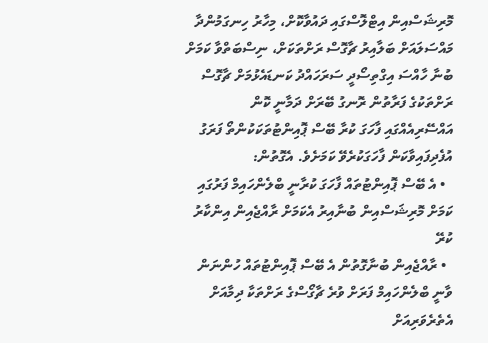މޮރިޝަސްއިން އިޓްލޮސްގައި ދައުވާކޮށް، މިހާރު ހިނގަމުންދާ މައްސަލައަށް ބަލާއިރު ޗާގޮސް ރަށްތަކަށް، ނިސްބަތްވާ ކަމަށް ބުނާ ހާއްސަ އިގްތިސޯދީ ސަރަހައްދު ކަނޑައެޅުމަށް ޗާގޮސް ރަށްތަކުގެ ފަރާތުން ރޮނގު ބޭރަށް ދަމާނީ ކޮން އައްސޭރިއެއްގައި ފާހަގަ ކުރާ ބޭސް ޕޮއިންޓުތަކަކުންތޯ ފަރަގު އުފެދިފައިވާކަން ފާހަގަކުރެވޭ ކަމަށެވެ. އެގޮތުން:
  • އެ ބޭސް ޕޮއިންޓުތައް ފާހަގަ ކުރާނީ ބްލެންހައިމް ފަރުގައި ކަމަށް މޮރިޝަސްއިން ބުނާއިރު އެކަމަށް ރާއްޖެއިން އިންކާރު ކުރޭ
  • ރާއްޖެއިން ބުނާގޮތުން އެ ބޭސް ޕޮއިންޓުތައް ހުންނަން ވާނީ ބްލެންހައިމް ފަރަށް ވުރެ ޗާގޯސްގެ ރަށްތަކާ ދިމާއަށް އެތެރެވަރިއަށް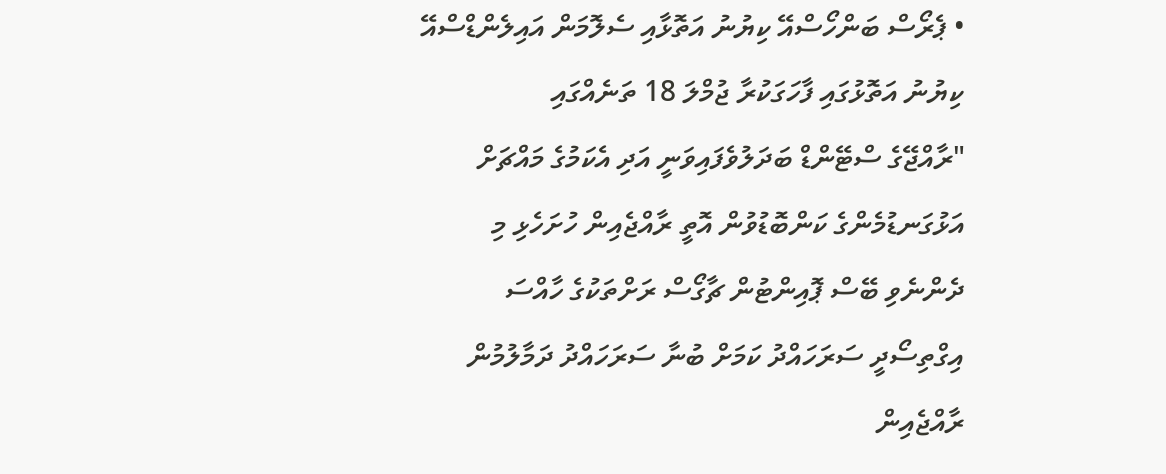• ޕެރޯސް ބަންހޯސްއޭ ކިޔުނު އަތޮޅާއި ސެލޮމަން އައިލެންޑްސްއޭ ކިޔުނު އަތޮޅުގައި ފާހަގަކުރާ ޖުމްލަ 18 ތަނެއްގައި
"ރާއްޖޭގެ ސްޓޭންޑް ބަދަލުވެފައިވަނީ އަދި އެކަމުގެ މައްޗަށް އަޅުގަނޑުމެންގެ ކަންބޮޑުވުން އޮތީ ރާއްޖެއިން ހުށަހެޅި މި ދެންނެވި ބޭސް ޕޮއިންޓުން ޗާގޯސް ރަށްތަކުގެ ހާއްސަ އިގްތިސޯދީ ސަރަހައްދު ކަމަށް ބުނާ ސަރަހައްދު ދަމާލުމުން ރާއްޖެއިން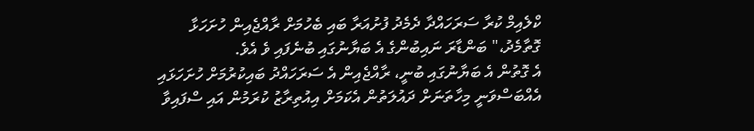ކްލެއިމް ކުރާ ސަރަހައްދާ ދެމެދު ފުށުއަރާ ބައި ބެހުމަށް ރާއްޖެއިން ހުށަހަޅާ ގޮތާމެދު،" ބަންޑާރަ ނައިބުންގެ އެ ބަޔާނުގައި ބުނެފައި ވެ އެވެ.
އެ ގޮތުން އެ ބަޔާނުގައި ބުނީ، ރާއްޖެއިން އެ ސަރަހައްދު ބައިކުރުމަށް ހުށަހަޅައި އެއްބަސްވަނީ މިހާތަނަށް ދައުލަތުން އެކަމަށް އިއުތިރާޒު ކުރަމުން އައި ސްފައިވާ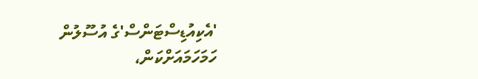'އެކިއުޑިސްޓަންސް'ގެ އުސޫލުން ހަމަހަމައަށްކަން،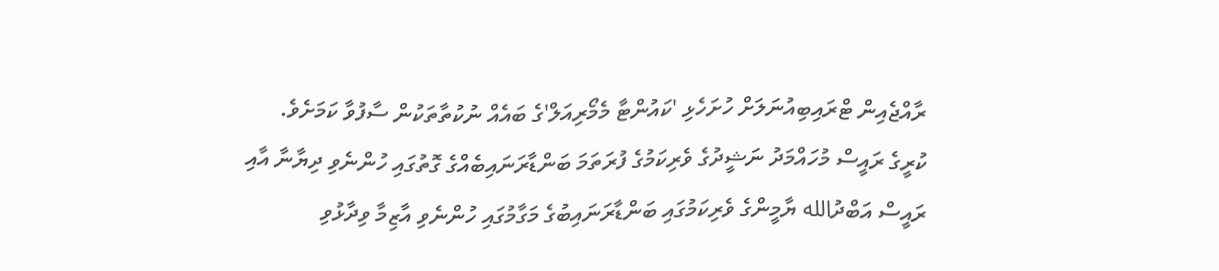ރާއްޖެއިން ޓްރައިބިއުނަލަށް ހުށަހެޅި 'ކައުންޓާ މެމޯރިއަލް'ގެ ބައެއް ނުކުތާތަކުން ސާފުވާ ކަމަށެވެ.
ކުރީގެ ރައީސް މުހައްމަދު ނަޝީދުގެ ވެރިކަމުގެ ފުރަތަމަ ބަންޑާރަނައިބެއްގެ ގޮތުގައި ހުންނެވި ދިޔާނާ އާއި ރައީސް އަބްދުالله ޔާމީންގެ ވެރިކަމުގައި ބަންޑާރަނައިބުގެ މަގާމުގައި ހުންނެވި އާޒިމާ ވިދާޅުވި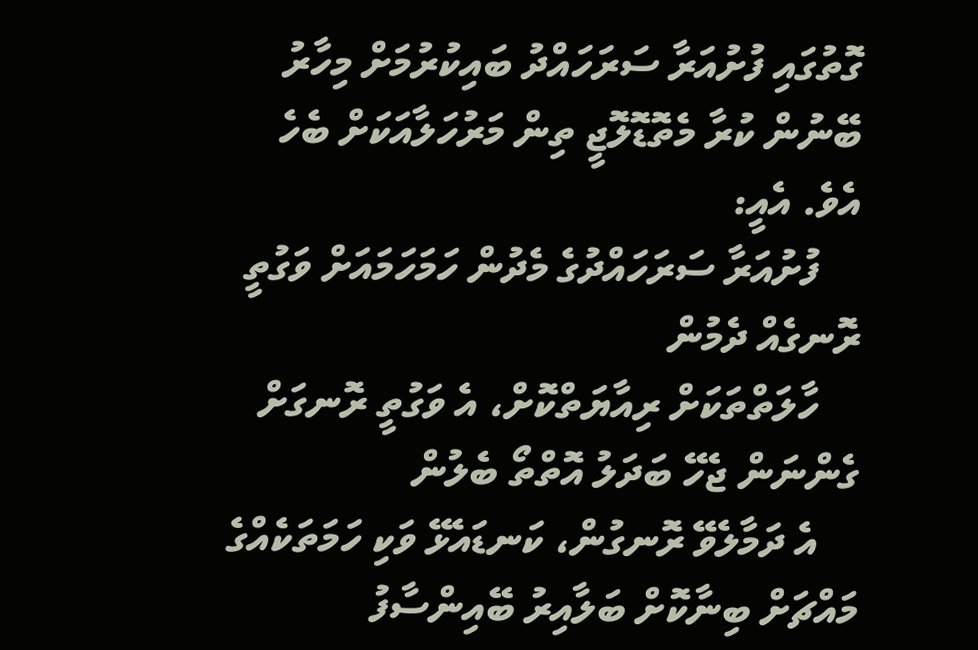ގޮތުގައި ފުށުއަރާ ސަރަހައްދު ބައިކުރުމަށް މިހާރު ބޭނުން ކުރާ މެތޮޑޮލޮޖީ ތިން މަރުހަލާއަކަށް ބެހެ އެވެ. އެއީ:
    ފުށުއަރާ ސަރަހައްދުގެ މެދުން ހަމަހަމައަށް ވަގުތީ ރޮނގެއް ދެމުން
    ހާލަތްތަކަށް ރިއާޔަތްކޮށް، އެ ވަގުތީ ރޮނގަށް ގެންނަން ޖެހޭ ބަދަލު އޮތްތޯ ބެލުން
    އެ ދަމާލެވޭ ރޮނގުން، ކަނޑައެޅޭ ވަކި ހަމަތަކެއްގެ މައްޗަށް ބިނާކޮށް ބަލާއިރު ބޭއިންސާފު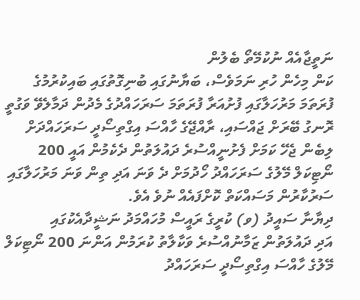ނަތީޖާއެއް ނުކުމޭތޯ ބެލުން
ކަން މިހެން ހުރި ނަމަވެސް، ބަޔާނުގައި ބުނިގޮތުގައި ބައިކުރުމުގެ ފުރަތަމަ މަރުހަލާގައި ފުށުއަރާ ފުރަތަމަ ސަރަހައްދުގެ މެދުން ދަމާލެވޭ ވަގުތީ ރޮނގު ބޭރަށް ޖައްސައި، ރާއްޖޭގެ ހާއްސަ އިގްތިސޯދީ ސަރަހައްދަށް ލިބެން ޖެހޭ ކަމަށް ފެށުނީއްސުރެ ދައުލަތުން ދެކެމުން އައީ 200 ނޯޓިކަލް މޭލުގެ ސަރަހައްދު ހޯދުމަށް ދެ ވަނަ އަދި ތިން ވަނަ މަރުހަލާގައި ސަރުކާރުން މަސައްކަތް ކޮށްފައެއް ނުވެ އެވެ.
ދިޔާނާ ސައީދު (ވ) ކުރީގެ ރައީސް މުހައްމަދު ނަޝީދާއެކުގައި
އަދި ދައުލަތުން ޒަމާނުއްސުރެ ވަކާލާތު ކުރަމުން އަންނަ 200 ނޯޓިކަލް މޭލުގެ ހާއްސަ އިގްތިސޯދީ ސަރަހައްދު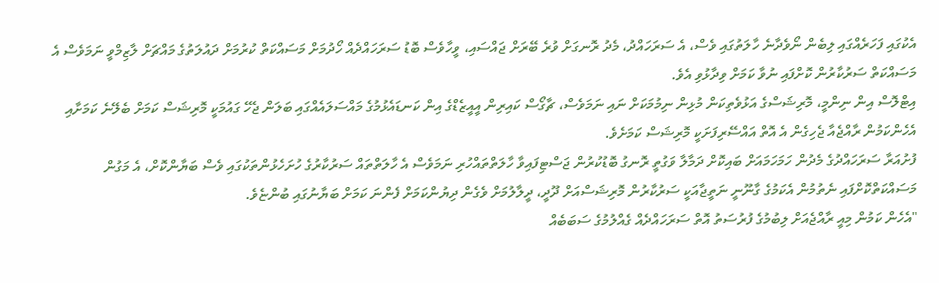އެކުގައި ފަހަރެއްގައި ލިބެން ނޯވެދާނެ ހާލަތުގައި ވެސް، އެ ސަރަހައްދު، މެދު ރޮނގަށް ވުރެ ބޭރަށް ޖައްސައި، ވީހާވެސް ބޮޑު ސަރަހައްދެއް ހޯދުމަށް މަސައްކަތް ކުރުމަށް ދައުލަތުގެ މައްޗަށް ލާޒިމްވީ ނަމަވެސް އެ މަސައްކަތް ސަރުކާރުން ކޮށްފައި ނުވާ ކަމަށް ވިދާޅުވި އެވެ.
އިޓްލޮސް އިން ނިންމީ، މޮރިޝަސްގެ އަޅުވެތިކަން މުޅިން ނިމުމަކަށް ނައި ނަމަވެސް، ޗާގޯސް ކައިރިން އީއީޒެޑްގެ އިން ކަނޑައެޅުމުގެ މައްސަލައެއްގައި ބަލަން ޖެހޭ ގައުމަކީ މޮރިޝަސް ކަމަށް ބެލޭނެ ކަމަށާއި އެހެންކަމުން ރާއްޖެއާ ޖެހިގެން އެ އޮތް އައްސޭރިފަށަކީ މޮރިޝަސް ކަމަށެވެ.
ފުށުއަރާ ސަރަހައްދުގެ މެދުން ހަމަހަމައަށް ބައިކޮށް ދަމާލާ ވަގުތީ ރޮނގު ބޮޑުކުރުން ޖަސްޓިފައިވާ ހާލަތްތައްހުރި ނަމަވެސް އެ ހާލަތްތައް ސަރުކާރުގެ ހުށަހެޅުންތަކުގައި ވެސް ބަޔާންކޮށް، އެ މަގުން މަސައްކަތްކޮށްފައި ނެތުމުން އެކަމުގެ ގާނޫނީ ނަތީޖާއަކީ ސަރުކާރުން މޮރިޝަސްއަށް ދޫދީ، ދީލާލުމަށް ވެގެން ދިޔުންކަމަށް ފެންނަ ކަމަށް ބަޔާނުގައި ބުންޏެވެ.
"އެހެން ކަމުން މިއީ ރާއްޖެއަށް ލިބުމުގެ ފުރުސަތު އޮތް ސަރަހައްދެއް ގެއްލުމުގެ ސަބަބެއް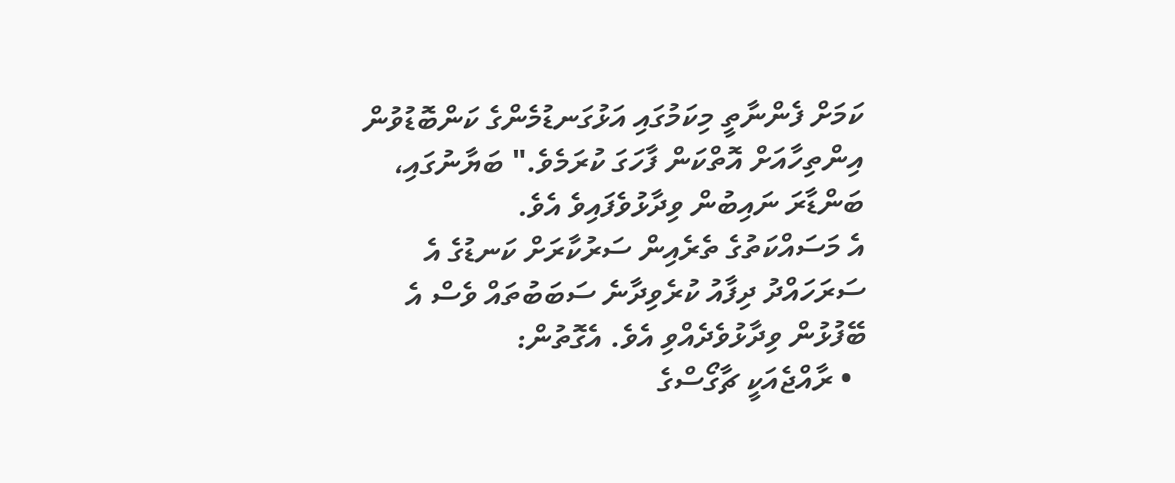ކަމަށް ފެންނާތީ މިކަމުގައި އަޅުގަނޑުމެންގެ ކަންބޮޑުވުން އިންތިހާއަށް އޮތްކަން ފާހަގަ ކުރަމެވެ." ބަޔާނުގައި، ބަންޑާރަ ނައިބުން ވިދާޅުވެފައިވެ އެވެ.
އެ މަސައްކަތުގެ ތެރެއިން ސަރުކާރަށް ކަނޑުގެ އެ ސަރަހައްދު ދިފާއު ކުރެވިދާނެ ސަބަބުތައް ވެސް އެ ބޭފުޅުން ވިދާޅުވެދެއްވި އެވެ. އެގޮތުން:
  • ރާއްޖެއަކީ ޗާގޯސްގެ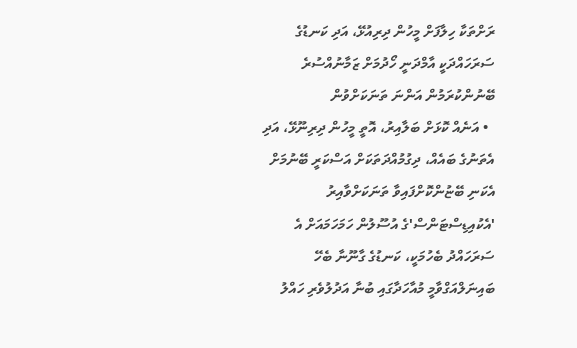ރަށްތަކާ ހިލާފަށް މީހުން ދިރިއުޅޭ، އަދި ކަނޑުގެ ސަރަހައްދަކީ އާމްދަނީ ހޯދުމަށް ޒަމާނުއްސުރެ ބޭނުންކުރަމުން އަންނަ ތަނަކަށްވުން
  • އަނެއް ކޮޅަށް ބަލާއިރު، އޮތީ މީހުން ދިރިނޫޅޭ، އަދި އެތަނުގެ ބައެއް، ދިގުމުއްދަތަކަށް އަސްކަރީ ބޭނުމަށް އެކަނި ބޭޏުންކޮށްފައިވާ ތަނަކަށްވާއިރު 'އެކުއިޑިސްޓަންސް'ގެ އުސޫލުން ހަމަހަމައަށް އެ ސަރަހައްދު ބެހުމަކީ، ކަނޑުގެ ގާނޫނާ ބެހޭ ބައިނަލްއަގްވާމީ މުއާހަދާގައި ބުނާ އަދުލުވެރި ހައްލު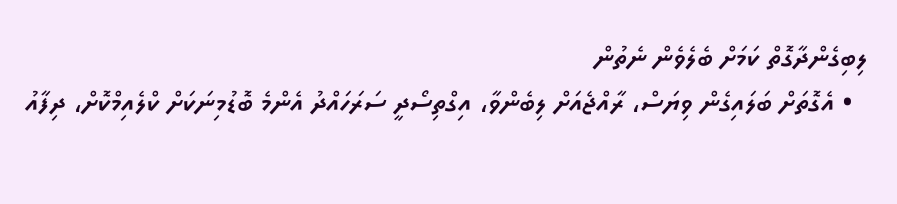ލިބިގެންދާގޮތް ކަމަށް ބެލެވެން ނެތުން
  • އެގޮތަށް ބަލައިގެން ވިޔަސް، ރާއްޖެއަށް ލިބެންވާ، އިގްތިސޯދީ ސަރަހައްދު އެންމެ ބޮޑުމިނަކަށް ކްލެއިމްކޮށް، ދިފާއު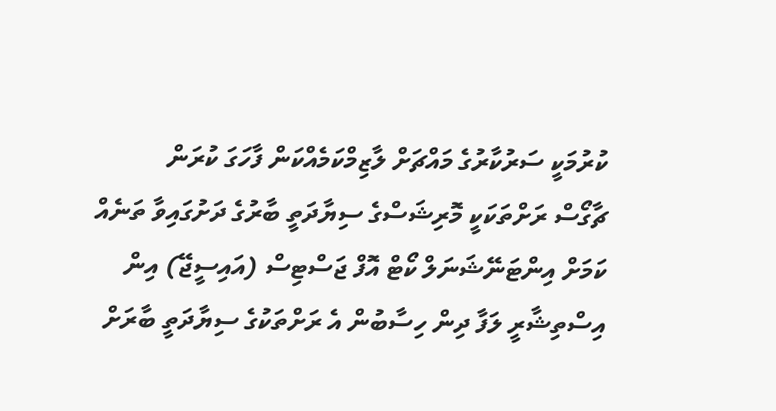ކުރުމަކީ ސަރުކާރުގެ މައްޗަށް ލާޒިމްކަމެއްކަން ފާހަގަ ކުރަން
ޗާގޯސް ރަށްތަކަކީ މޮރިޝަސްގެ ސިޔާދަތީ ބާރުގެ ދަށުގައިވާ ތަނެއް ކަމަށް އިންޓަނޭޝަނަލް ކޯޓް އޮފް ޖަސްޓިސް (އައިސީޖޭ) އިން އިސްތިޝާރީ ލަފާ ދިން ހިސާބުން އެ ރަށްތަކުގެ ސިޔާދަތީ ބާރަށް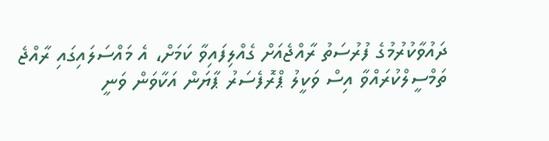ދައުވާކުރުމުގެ ފުރުސަތު ރާއްޖެއަށް ގެއްލިފައިވާ ކަމަށް، އެ މައްސަލައިގައި ރާއްޖެ ތަމްސީލްކުރައްވާ އިސް ވަކީލު ޕްރޮފެސަރު ޕާޔަން އަކާވަން ވަނީ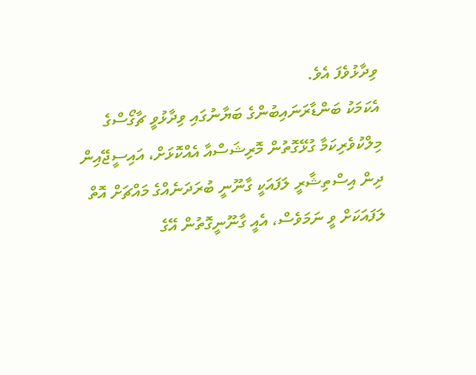ވިދާޅުވެފަ އެވެ.
އެކަމަކު ބަންޑާރަނައިބުންގެ ބަޔާނުގައި ވިދާޅުވީ ޗާގޯސްގެ މިލްކުވެރިކަމާ ގުޅޭގޮތުން މޮރިޝަސްއާ އެއްކޮޅަށް، އައިސީޖޭއިން ދިން އިސްތިޝާރީ ލަފައަކީ ގާނޫނީ ބުރަދަނެއްގެ މައްޗަށް އޮތް ލަފައަކަށް ވީ ނަމަވެސް، އެއީ ގާނޫނީގޮތުން އޭގެ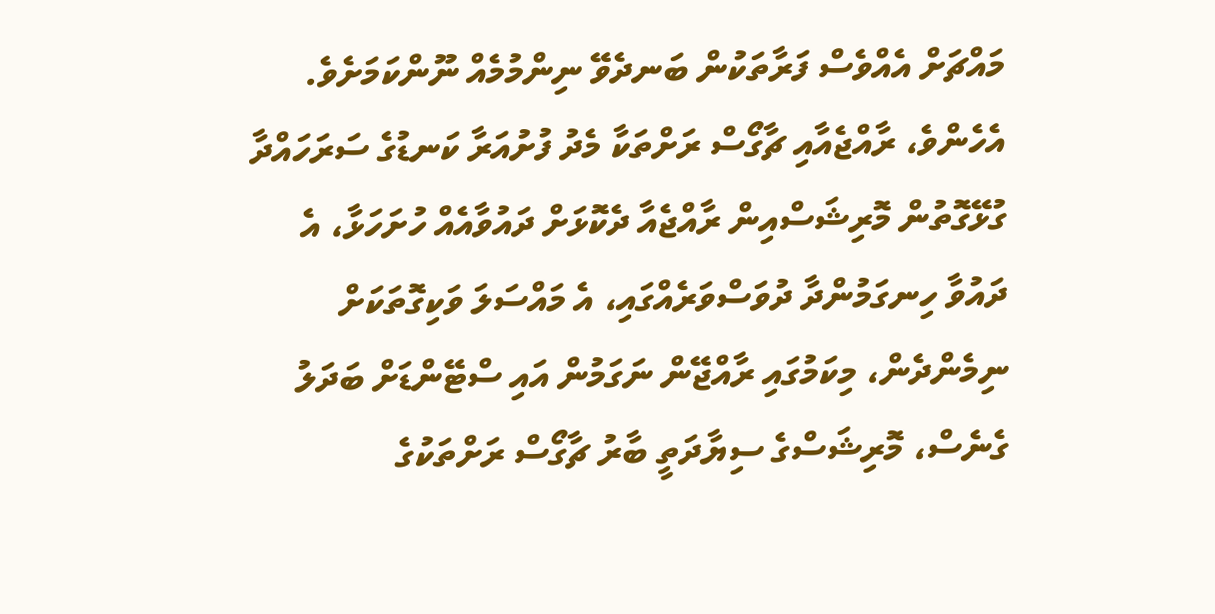މައްޗަށް އެއްވެސް ފަރާތަކުން ބަނދެވޭ ނިންމުމެއް ނޫންކަމަށެވެ.
އެހެންވެ، ރާއްޖެއާއި ޗާގޯސް ރަށްތަކާ މެދު ފުށުއަރާ ކަނޑުގެ ސަރަހައްދާ ގުޅޭގޮތުން މޮރިޝަސްއިން ރާއްޖެއާ ދެކޮޅަށް ދައުވާއެއް ހުށަހަޅާ، އެ ދައުވާ ހިނގަމުންދާ ދުވަސްވަރެއްގައި، އެ މައްސަލަ ވަކިގޮތަކަށް ނިމެންދެން، މިކަމުގައި ރާއްޖޭން ނަގަމުން އައި ސްޓޭންޑަށް ބަދަލު ގެނެސް، މޮރިޝަސްގެ ސިޔާދަތީ ބާރު ޗާގޯސް ރަށްތަކުގެ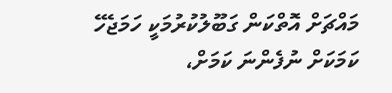މައްޗަށް އޮތްކަން ގަބޫލުކުރުމަކީ ހަމަޖެހޭ ކަމަކަށް ނުފެންނަ ކަމަށް،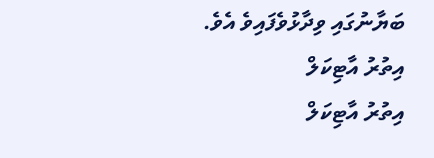ބަޔާނުގައި ވިދާޅުވެފައިވެ އެވެ.
އިތުރު އާޓިކަލް
އިތުރު އާޓިކަލް